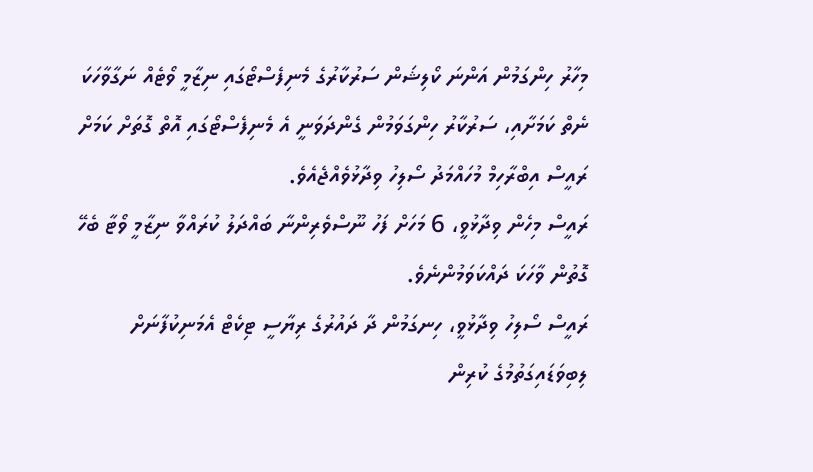މިހާރު ހިންގަމުން އަންނަ ކޯލިޝަން ސަރުކާރުގެ މެނިފެސްޓޯގައި ނިޒާމީ ވޯޓެއް ނަގާވާހަކަ ނެތް ކަމަށާއި، ސަރުކާރު ހިންގަވަމުން ގެންދަވަނީ އެ މެނިފެސްޓޯގައި އޮތް ގޮތަށް ކަމަށް ރައީސް އިބްރާހިމް މުހައްމަދު ސޯލިހު ވިދާޅުވެއްޖެއެވެ.
ރައީސް މިހެން ވިދާޅުވީ، 6 މަހަށް ފަހު ނޫސްވެރިންނާ ބައްދަލު ކުރައްވާ ނިޒާމީ ވޯޓާ ބެހޭ ގޮތުން ވާހަކަ ދައްކަވަމުންނެވެ.
ރައީސް ސޯލިހު ވިދާޅުވީ، ހިނގަމުން ދާ ދައުރުގެ ރިޔާސީ ޓިކެޓް އެމަނިކުފާނަށް ލިބިވަޑައިގަތުމުގެ ކުރިން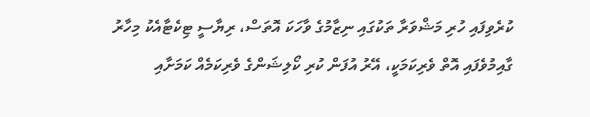ކުރެވިފައި ހުރި މަޝްވަރާ ތަކުގައި ނިޒާމުގެ ވާހަކަ އޮތަސް، ރިޔާސީ ޓިކެޓާއެކު މިހާރު ގާއިމުވެފައި އޮތް ވެރިކަމަކީ، އޭރު އުފަން ކުރި ކޯލިޝަންގެ ވެރިކަމެއް ކަމަށާއި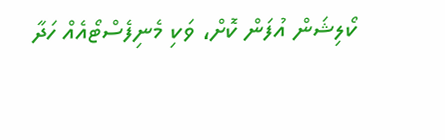ކޯލިޝަން އުފަން ކޮށް، ވަކި މެނިފެސްޓޯއެއް ހަދާ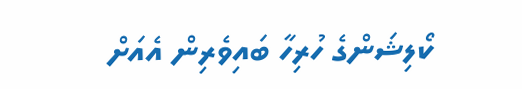ކޯލިޝަންގެ ހުރިހާ ބައިވެރިން އެއަށް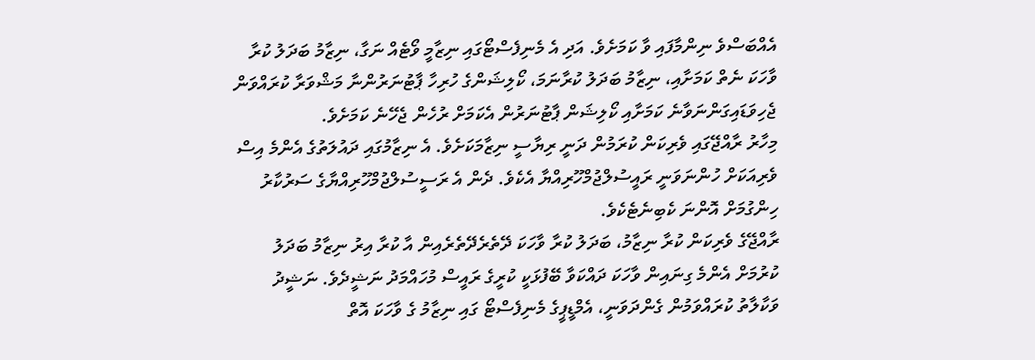އެއްބަސްވެ ނިންމާފައި ވާ ކަމަށެވެ. އަދި އެ މެނިފެސްޓޯގައި ނިޒާމީ ވޯޓެއް ނަގާ، ނިޒާމު ބަދަލު ކުރާ ވާހަކަ ނެތް ކަމަށާއި، ނިޒާމު ބަދަލު ކުރާނަމަ، ކޯލިޝަންގެ ހުރިހާ ޕާޓުނަރުންނާ މަޝްވަރާ ކުރައްވަން ޖެހިވަޑައިގަންނަވާނެ ކަމަށާއި ކޯލިޝަން ޕާޓުނަރުން އެކަމަށް ރުހެން ޖެހޭނެ ކަމަށެވެ.
މިހާރު ރާއްޖޭގައި ވެރިކަން ކުރަމުން ދަނީ ރިޔާސީ ނިޒާމަކަށެވެ. އެ ނިޒާމުގައި ދައުލަތުގެ އެންމެ އިސް ވެރިއަކަށް ހުންނަވަނީ ރައީސުލްޖުމްހޫރިއްޔާ އެކެވެ. ދެން އެ ރަސީސުލްޖުމްހޫރިއްޔާގެ ސަރުކާރު ހިންގުމަށް އޮންނަ ކެބިނެޓެކެވެ.
ރާއްޖޭގެ ވެރިކަން ކުރާ ނިޒާމު، ބަދަލު ކުރާ ވާހަކަ ދޭތެރެދޭތެރެއިން އާ ކުރާ އިރު ނިޒާމު ބަދަލު ކުރުމަށް އެންމެ ގިނައިން ވާހަކަ ދައްކަވާ ބޭފުޅަކީ ކުރީގެ ރައީސް މުހައްމަދު ނަޝީދެވެ. ނަޝީދު ވަކާލާތު ކުރައްވަމުން ގެންދަވަނީ، އެމްޑީޕީގެ މެނިފެސްޓޯ ގައި ނިޒާމު ގެ ވާހަކަ އޮތް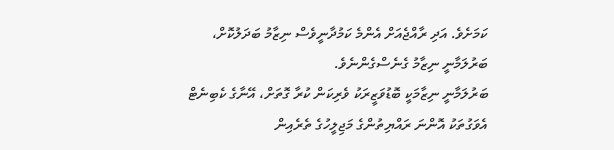ކަމަށެވެ. އަދި ރާއްޖެއަށް އެންމެ ކަމުދާނީވެސް ނިޒާމު ބަދަލުކޮށް، ބަރުލަމާނީ ނިޒާމު ގެނެސްގެންނެވެ.
ބަރުލަމާނީ ނިޒާމަކީ ބޮޑުވަޒީރަކު ވެރިކަން ކުރާ ގޮތަށް، އޭނާގެ ކެބިނެޓް އެވަގުތަކު އޮންނަ ރައްޔިތުންގެ މަޖިލީހުގެ ތެރެއިން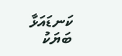ކަނޑައަޅާ ބަޔަކު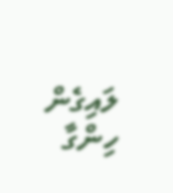ލައިގެން ހިންގާ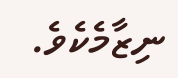ނިޒާމެކެވެ.